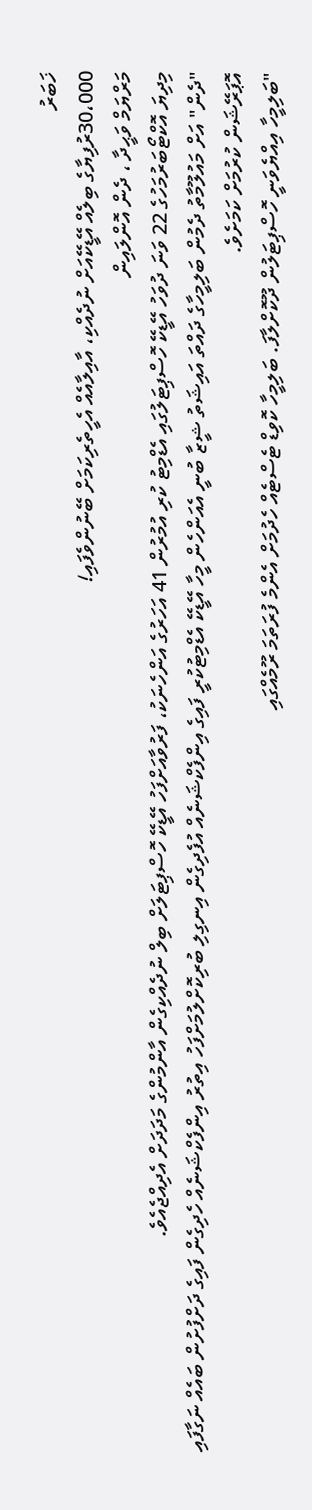ޚަބަރު
30،000ރުފިޔާގެ ބިލެއް އޭޑީކޭއަށް ނުދެއްކި، އާއިލާއެއް އެހީތެރިކަމަށް ބޭނުންވެފައި!
މަރްޔަމް ވަޙީދާ ، ދެން އޮންލައިން
މިދިޔަ އޮކްޓޯބަރުމަހުގެ 22 ވަނަ ދުވަހު އޭޑީކޭ ހޮސްޕިޓަލުގައި އެޑްމިޓު ކުރި އުމުރުން 41 އަހަރުގެ އަންހެނަކު، ފަރުވާއަށްފަހު އޭޑީކޭ ހޮސްޕިޓަލަށް ބިލް ނުދެއްކިގެން އާންމުންގެ މަދަދަށް އެދިއްޖެއެވެ.
"ދެން" އަށް މައުލޫމާތު ދެމުން ބަލިމީހާގެ ދައްތަ އައިޝަތު ޝީޒާ ބުނީ އެއަންހެން މީހާ އޭޑީކޭ އެޑްމިޓުކުރީ ފައިގެ އިންފެކްޝަނެއް އުފެދިގެން އިނގިލި ބުރިކޮށްލުމަށްފަހު އިތުރު އިންފެކްޝަނެއް ހެދިގެން ފައިގެ ދަށްފުށުން ބައެއް ނަގާފައި އޮޕަރޭޝަން ކުރުމަށް ކަމަށެވެ.
"ބަލިމީހާ އިއްޔެވަނީ ހޮސްޕިޓަލުން ދޫކޮށްލާފަ. ބަލިމީހާ ކޮވިޑް ޓެސްޓެއް ހެދުމަށް އެންމެ ފުރަތަމަ ރޫމެއްގައި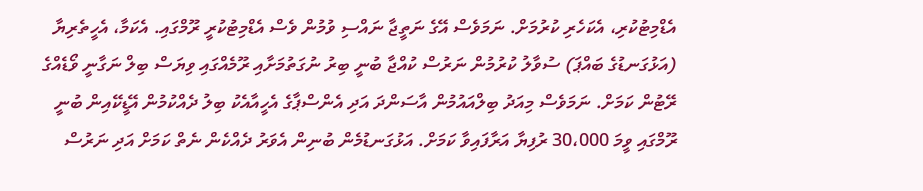އެޑްމިޓުކުރި، އެކަހެރި ކުރުމަށް. ނަމަވެސް އޭގެ ނަތީޖާ ނައްސި ވުމުން ވެސް އެޑްމިޓުކުރީ ރޫމްގައި. އެކަމާ، އެހީތެރިޔާ (އަޅުގަނޑުގެ ބައްޕަ) ސުވާލު ކުރުމުން ނަރުސް ކުއްޖާ ބުނީ ބިރު ނުގަތުމަށާއި ރޫމެއްގައި ވިޔަސް ބިލް ނަގާނީ ވޯޑެއްގެ ރޭޓުން ކަމަށް. ނަމަވެސް މިއަދު ބިލްއައުމުން އާސަންދަ އަދި އެންސްޕާގެ އެހީއާއެކު ބިލު ދެއްކުމުން އޭޑީކޭއިން ބުނީ ރޫމްގައި ވީމަ 30،000 ރުފިޔާ އަރާފައިވާ ކަމަށް. އަޅުގަނޑުމެން ބުނިން އެވަރު ދެއްކެން ނެތް ކަމަށް އަދި ނަރުސް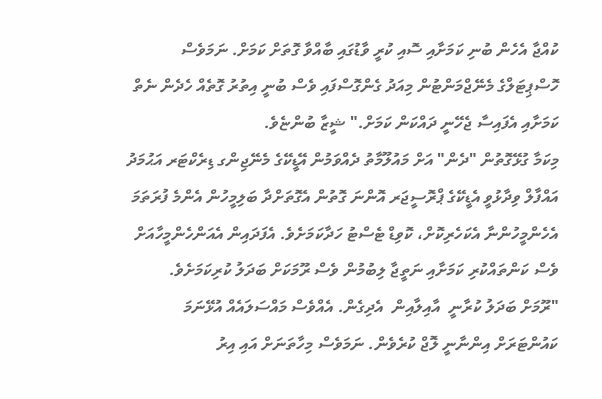ކުއްޖާ އެހެން ބުނި ކަމަށާއި ސޮއި ކުރީ ވާޑުގައި ބާއްވާ ގޮތަށް ކަމަށް. ނަމަވެސް ހޮސްޕިޓަލްގެ މެނޭޖްމަންޓުން މިއަދު ގެންގޮސްފައި ވެސް ބުނީ އިތުރު ގޮތެއް ހެދެން ނެތް ކަމަށާއި އެފައިސާ ޖެހޭނީ ދައްކަން ކަމަށް." ޝީޒާ ބުންޏެވެ.
މިކަމާ ގުޅޭގޮތުން "ދެން" އަށް މައުލޫމާތު ދެއްވަމުން އޭޑީކޭގެ މެނޭޖިންގ ޑިރެކްޓަރ އަޙުމަދު އައްފާލް ވިދާޅުވީ އެޑީކޭގެ ޕްރޮސީޖަރ އޮންނަ ގޮތުން އެގޮތަށްދާ ބަލިމީހުން އެންމެ ފުރަތަމަ އެހެންމީހުންނާ އެކަހެރިކޮށް، ކޮވިޑް ޓެސްޓު ހަދާކަމަށެވެ. އެފަދައިން އެއަންހެންމީހާއަށް ވެސް ކަންތައްކުރި ކަމަށާއި ނަތީޖާ ލިބުމުން ވެސް ރޫމަކަށް ބަދަލު ކުރިކަމަށެވެ.
"ރޫމަށް ބަދަލު ކުރާނީ  އާއިލާއިން  އެދިގެން. އެއްވެސް މައްސަލައެއް އުޅޭނަމަ ކައުންޓަރަށް އިންނާނީ ލޮޖް ކުރެވެން. ނަމަވެސް މިހާތަނަށް އައި އިރު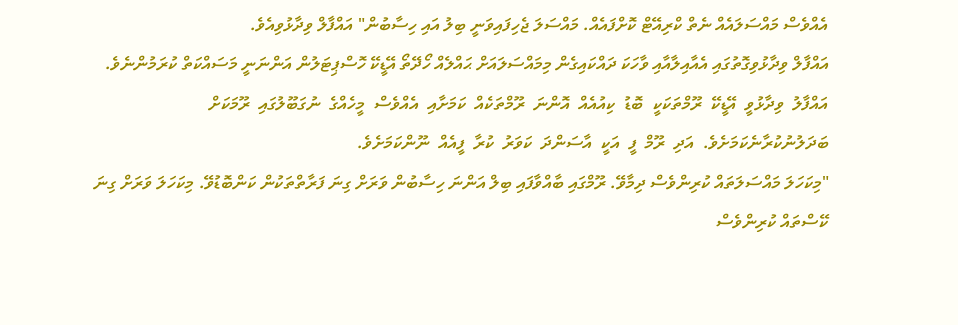އެއްވެސް މައްސަލައެއް ނެތް ކްރިއޭޓް ކޮށްފައެއް. މައްސަލަ ޖެހިފައިވަނީ ބިލު އައި ހިސާބުން" އައްފާލް ވިދާޅުވިއެވެ.
އައްފާލް ވިދާޅުވިގޮތުގައި އެއާއިލާއާއި ވާހަކަ ދައްކައިގެން މިމައްސަލައަށް ޙައްލެއް ހޯދޭތޯ އޭޑީކޭ ހޮސްޕިޓަލުން އަންނަނީ މަސައްކަތް ކުރަމުންނެވެ.
އައްފާލު  ވިދާޅުވީ  އޭޑީކޭ  ރޫމްތަކަކީ  ބޮޑު  ކިއުއެއް  އޮންނަ  ރޫމްތަކެއް  ކަމަށާއި  އެއްވެސް  މީހެއްގެ  ނުގަބޫލުގައި  ރޫމަކަށް  ބަދަލުނުކުރާނެކަމަށެވެ.  އަދި  ރޫމް  ފީ  އަކީ  އާސަންދަ  ކަވަރު  ކުރާ  ފީއެއް  ނޫންކަމަށެވެ.
"މިކަހަލަ މައްސަލަތައް ކުރިންވެސް ދިމާވޭ. ރޫމްގައި ބާއްވާފައި ބިލް އަންނަ ހިސާބުން ވަރަށް ގިނަ ފަރާތްތަކުން ކަންބޮޑުވޭ. މިކަހަލަ ވަރަށް ގިނަ ކޭސްތައް ކުރިންވެސް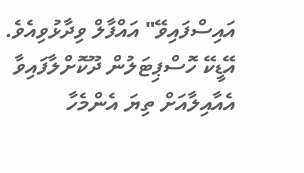އައިސްފައިވޭ" އައްފާލް ވިދާޅުވިއެވެ.
އޭޑީކޭ ހޮސްޕިޓަލުން ދޫކޮށްލާފައިވާ އެއާއިލާއަށް ތިޔަ އެންމެހާ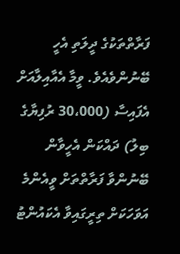ފަރާތްތަކުގެ ދީލަތި އެހީ ބޭނުންވެއެވެ. ވީމާ އެއާއިލާއަށް އެފައިސާ (30،000 ރުފިޔާގެ ބިލު) ދައްކަން އެހީވާން ބޭނުންވާ ފަރާތްތަށް ވީއެންމެ އަވަހަކަށް ތިރީގައިވާ އެކައުންޓު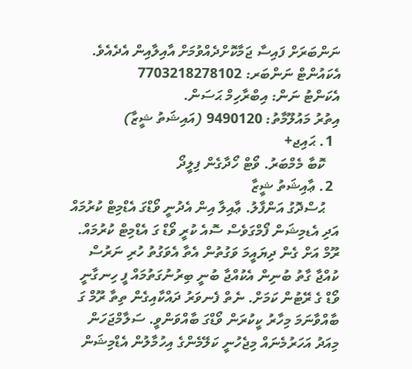ނަންބަރަށް ފައިސާ ޖަމާކޮށްދެއްވުމަށް އާއިލާއިން އެދެއެވެ.
އެކައުންޓް ނަންބަރ: 7703218278102
އެކަންޓު ނަން: އިބްރާހިމް ޙަސަން.
އިތުރު މައުލޫމާތު: 9490120 (އައިޝަތު ޝީޒާ)
  1. ޙައިޖ+
    ކޮބާ މެމްބަރު. ވޯޓް ހޯދާގެން ފިލީދޯ
  2. ޢާއިޝަތު ޝީޒާ
    ޙުސްދޮގު އަންފާލު. ޢާއިލާ އިން އެދުނީ ވޯޑްގަ އެޑްމިޓް ކުރުމައް އަދި އެޑމިޝަން ފޯމްގަވެސް ސޮއެ ކުރީ ވޯޑް ގަ އެޑްމިޓް ކުރުމައް. ރޫމް އަށް ގެން ދިޔައީމަ ވަގުތުން އެތާ އެވަގުތު ހުރި ނަރުސް ކުއްޖާ ގާތު ބުނިން އެކުއްޖާ ބުނީ ބިރުނުގަތުމައް ފީ ހިނގާނީ ވޯޑް ގެ ރޭޓުން ކަމަށް. ނެތް ފެނވަރު ދައްކާއިގެން ތިތާ ރޫމް ގަ ބާއްވާނަމަ މިހާރު ކީކުރަން ވޯޑްގަ ބާއްވަންވީ. ސަލާމްޖަހަން މިއަދު އަހަރުމެނައް މިޖެހުނީ ކަލޭމެންގެ އިހުމާލުން އެޑްމިޝަން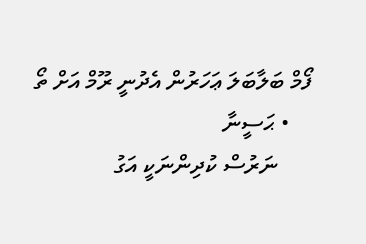ފޯމް ބަލާބަލަ ޢަހަރުން އެދުނީ ރޫމް އަށް ތޯ
    • ޙަސީނާ
      ނަރުސް ކުދިންނަކީ އަގު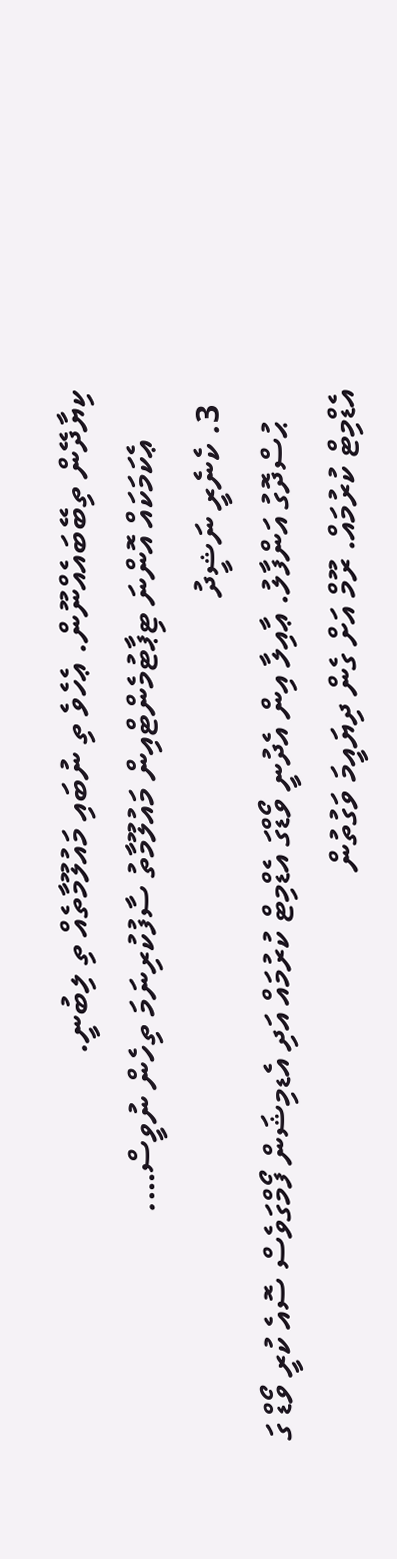ކިޔާދޭން ތިބޭބައެއްނޫން. ޢެހެވެ ތި ނުބައި މައުލޫމާތެއް ތި ލިބުނީ.
      ޢެކަމަކައް އޮންނަ ޓިޕާޓުމެންޓްއިން މައުލޫމާތު ސާފުކުރިނަމަ ތިހެން ނުވީސް….
  3. ކެނެރީ ނަޝީދު
    ޙުސްދޮގު އަންފާލު. ޢާއިލާ އިން އެދުނީ ވޯޑްގަ އެޑްމިޓް ކުރުމައް އަދި އެޑމިޝަން ފޯމްގަވެސް ސޮއެ ކުރީ ވޯޑް ގަ އެޑްމިޓް ކުރުމައް. ރޫމް އަށް ގެން ދިޔައީމަ ވަގުތުން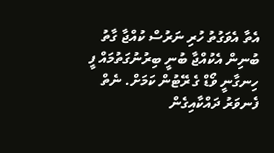އެތާ އެވަގުތު ހުރި ނަރުސް ކުއްޖާ ގާތު ބުނިން އެކުއްޖާ ބުނީ ބިރުނުގަތުމައް ފީ ހިނގާނީ ވޯޑް ގެ ރޭޓުން ކަމަށް. ނެތް ފެނވަރު ދައްކާއިގެން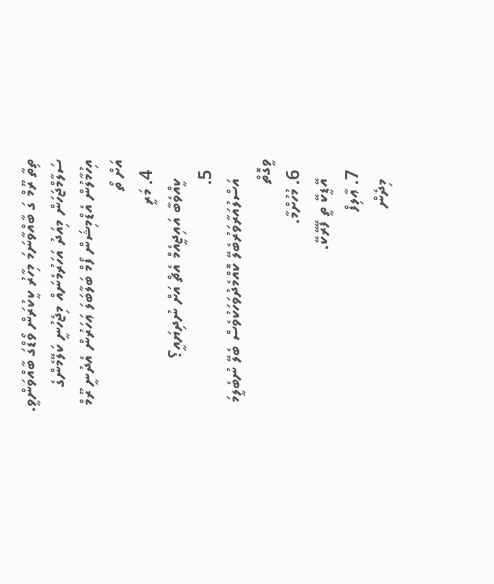ތިތާ ރޫމް ގަ ބާއްވާނަމަ މިހާރު ކީކުރަން ވޯޑްގަ ބާއްވަންވީ. ސަލާމްޖަހަން މިއަދު އަހަރުމެނައް މިޖެހުނީ ކަލޭމެންގެ އިހުމާލުން އެޑްމިޝަން ފޯމް ބަލާބަލަ ޢަހަރުން އެދުނީ ރޫމް އަށް ތޯ
  4. މަރީ
    ކީއްވެބާ އައިޖީއެމް އެޗް އަށް ނުދިޔައީ؟
  5.
    އަސްލުއަރާވަރުބެލޭ ކޮއްމެދުވަހަކުވެސް ބެލޭ ނުބެލީމަ ވީގޮތް
  6. މުހުށްމާ.
    އޭޑީކޭ ތީ ފޭރޭކޭ.
  7. ޢާލިފް
    މިދެން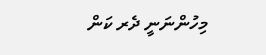މިހުންނަނީ ދެރ ކަން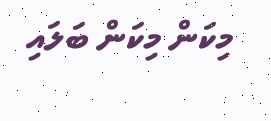މިކަން މިކަން ބަލައި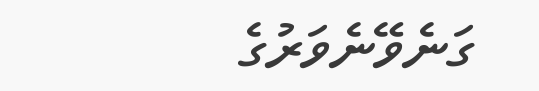ގަނެވޭނެވަރުގެ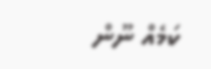ކަމެއް ނޫން